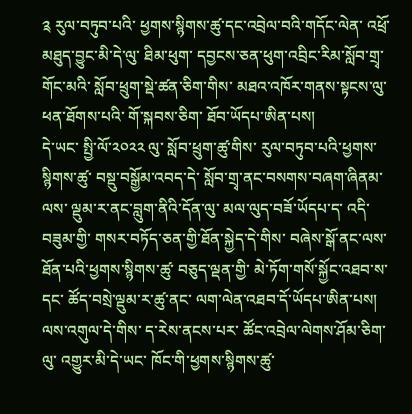༉ རུལ་བཏུབ་པའི་ ཕྱགས་སྙིགས་ཚུ་དང་འབྲེལ་བའི་གདོང་ལེན་ འཕྲོ་མཐུད་བྱུང་མི་དེ་ལུ་ ཐིམ་ཕུག་ དབྱངས་ཅན་ཕུག་འབྲིང་རིམ་སློབ་གྲྭ་གོང་མའི་ སློབ་ཕྲུག་སྡེ་ཚན་ཅིག་གིས་ མཐའ་འཁོར་གནས་སྟངས་ལུ་ ཕན་ཐོགས་པའི་ གོ་སྐབས་ཅིག་ ཐོབ་ཡོདཔ་ཨིན་པས།
དེ་ཡང་ སྤྱི་ལོ་༢༠༢༢ ལུ་ སློབ་ཕྲུག་ཚུ་གིས་ རུལ་བཏུབ་པའི་ཕྱགས་སྙིགས་ཚུ་ བསྡུ་བསྒྱོམ་འབད་དེ་ སློབ་གྲྭ་ནང་བསགས་བཞག་ཞིནམ་ལས་ ལྡུམ་ར་ནང་བླུག་ནིའི་དོན་ལུ་ མལ་ལུད་བཟོ་ཡོདཔ་ད་ འདི་བཟུམ་གྱི་ གསར་བཏོད་ཅན་གྱི་ཐོན་སྐྱེད་དེ་གིས་ བཞེས་སྒོ་ནང་ལས་ཐོན་པའི་ཕྱགས་སྙིགས་ཚུ་ བཅུད་ལྡན་གྱི་ མེ་ཏོག་གསོ་སྐྱོང་འཐབ་ས་དང་ ཚོད་བསྲེ་ལྡུམ་ར་ཚུ་ནང་ ལག་ལེན་འཐབ་དོ་ཡོདཔ་ཨིན་པས།
ལས་འགུལ་དེ་གིས་ ད་རེས་ནངས་པར་ ཚོང་འབྲེལ་ལེགས་ཤོམ་ཅིག་ལུ་ འགྱུར་མི་དེ་ཡང་ ཁོང་གི་ཕྱགས་སྙིགས་ཚུ་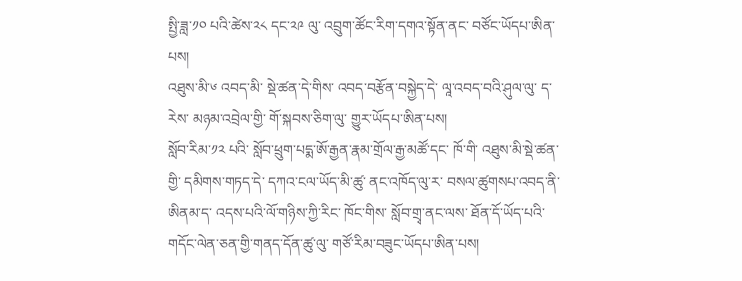སྤྱི་ཟླ་༡༠ པའི་ཚེས་༢༨ དང་༢༩ ལུ་ འབྲུག་ཚོང་རིག་དགའ་སྟོན་ནང་ བཙོང་ཡོདཔ་ཨིན་པས།
འཐུས་མི་༦ འབད་མི་ སྡེ་ཚན་དེ་གིས་ འབད་བརྩོན་བསྐྱེད་དེ་ ལཱ་འབད་བའི་ཤུལ་ལུ་ ད་རེས་ མཉམ་འབྲེལ་གྱི་ གོ་སྐབས་ཅིག་ལུ་ གྱུར་ཡོདཔ་ཨིན་པས།
སློབ་རིམ་༡༢ པའི་ སློབ་ཕྲུག་པདྨ་ཨོ་རྒྱན་རྣམ་གྲོལ་རྒྱ་མཚོ་དང་ ཁོ་གི་ འཐུས་མི་སྡེ་ཚན་གྱི་ དམིགས་གཏད་དེ་ དཀའ་ངལ་ཡོད་མི་ཚུ་ ནང་འཁོད་ལུ་ར་ བསལ་ཚུགསཔ་འབད་ནི་ཨིནམ་ད་ འདས་པའི་ལོ་གཉིས་ཀྱི་རིང་ ཁོང་གིས་ སློབ་གྲྭ་ནང་ལས་ ཐོན་དོ་ཡོད་པའི་ གདོང་ལེན་ཅན་གྱི་གནད་དོན་ཚུ་ལུ་ གཙོ་རིམ་བཟུང་ཡོདཔ་ཨིན་པས།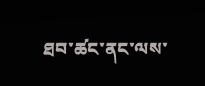ཐབ་ཚང་ནང་ལས་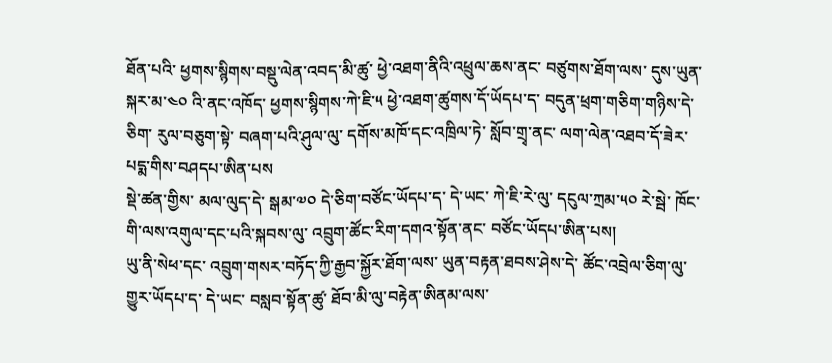ཐོན་པའི་ ཕྱགས་སྙིགས་བསྡུ་ལེན་འབད་མི་ཚུ་ ཕྱེ་འཐག་ནིའི་འཕྲུལ་ཆས་ནང་ བཙུགས་ཐོག་ལས་ དུས་ཡུན་སྐར་མ་༤༠ འི་ནང་འཁོད་ ཕྱགས་སྙིགས་ཀེ་ཇི་༥ ཕྱེ་འཐག་ཚུགས་དོ་ཡོདཔ་ད་ བདུན་ཕྲག་གཅིག་གཉིས་དེ་ཅིག་ རུལ་བཅུག་སྟེ་ བཞག་པའི་ཤུལ་ལུ་ དགོས་མཁོ་དང་འཁྲིལ་ཏེ་ སློབ་གྲྭ་ནང་ ལག་ལེན་འཐབ་དོ་ཟེར་ པདྨ་གིས་བཤདཔ་ཨིན་པས
སྡེ་ཚན་གྱིས་ མལ་ལུད་དེ་ སྒམ་༧༠ དེ་ཅིག་བཙོང་ཡོདཔ་ད་ དེ་ཡང་ ཀེ་ཇི་རེ་ལུ་ དངུལ་ཀྲམ་༥༠ རེ་སྦེ་ ཁོང་གི་ལས་འགུལ་དང་པའི་སྐབས་ལུ་ འབྲུག་ཚོང་རིག་དགའ་སྟོན་ནང་ བཙོང་ཡོདཔ་ཨིན་པས།
ཡུ་ནི་སེཕ་དང་ འབྲུག་གསར་བཏོད་ཀྱི་རྒྱབ་སྐྱོར་ཐོག་ལས་ ཡུན་བརྟན་ཐབས་ཤེས་དེ་ ཚོང་འབྲེལ་ཅིག་ལུ་གྱུར་ཡོདཔ་ད་ དེ་ཡང་ བསླབ་སྟོན་ཚུ་ ཐོབ་མི་ལུ་བརྟེན་ཨིནམ་ལས་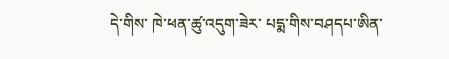དེ་གིས་ ཁེ་ཕན་ཚུ་འདུག་ཟེར་ པདྨ་གིས་བཤདཔ་ཨིན་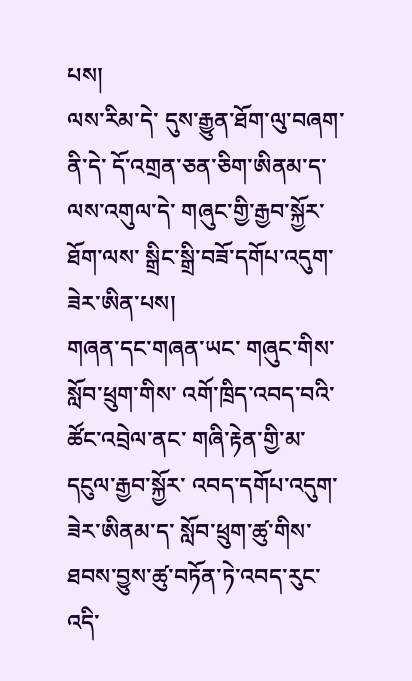པས།
ལས་རིམ་དེ་ དུས་རྒྱུན་ཐོག་ལུ་བཞག་ནི་དེ་ དོ་འགྲན་ཅན་ཅིག་ཨིནམ་ད་ ལས་འགུལ་དེ་ གཞུང་གྱི་རྒྱབ་སྐྱོར་ཐོག་ལས་ སྒྲིང་སྒྲི་བཟོ་དགོཔ་འདུག་ཟེར་ཨིན་པས།
གཞན་དང་གཞན་ཡང་ གཞུང་གིས་ སློབ་ཕྲུག་གིས་ འགོ་ཁྲིད་འབད་བའི་ཚོང་འབྲེལ་ནང་ གཞི་རྟེན་གྱི་མ་དངུལ་རྒྱབ་སྐྱོར་ འབད་དགོཔ་འདུག་ཟེར་ཨིནམ་ད་ སློབ་ཕྲུག་ཚུ་གིས་ ཐབས་བྱུས་ཚུ་བཏོན་ཏེ་འབད་རུང་ འདི་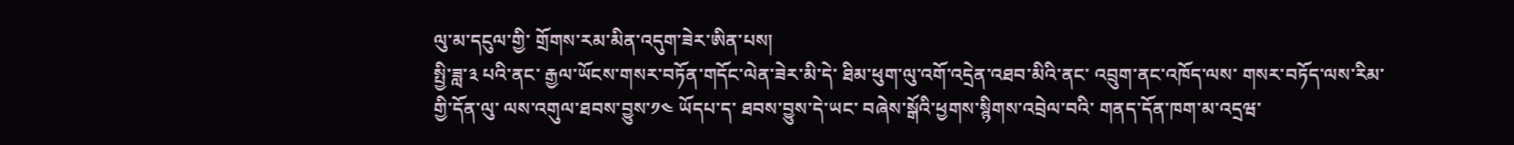ལུ་མ་དངུལ་གྱི་ གྲོགས་རམ་མིན་འདུག་ཟེར་ཨིན་པས།
སྤྱི་ཟླ་༣ པའི་ནང་ རྒྱལ་ཡོངས་གསར་བཏོན་གདོང་ལེན་ཟེར་མི་དེ་ ཐིམ་ཕུག་ལུ་འགོ་འདྲེན་འཐབ་མིའི་ནང་ འབྲུག་ནང་འཁོད་ལས་ གསར་བཏོད་ལས་རིམ་གྱི་དོན་ལུ་ ལས་འགུལ་ཐབས་བྱུས་༡༤ ཡོདཔ་ད་ ཐབས་བྱུས་དེ་ཡང་ བཞེས་སྒོའི་ཕྱགས་སྙིགས་འབྲེལ་བའི་ གནད་དོན་ཁག་མ་འདྲཝ་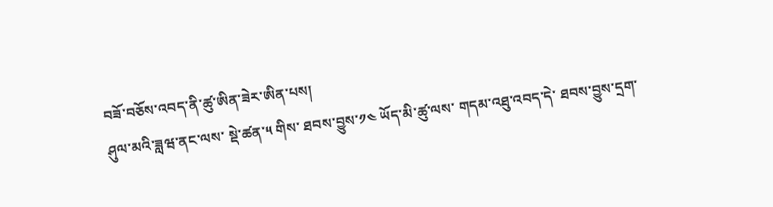བཟོ་བཅོས་འབད་ནི་ཚུ་ཨིན་ཟེར་ཨིན་པས།
ཤུལ་མའི་ཟླཝ་ནང་ལས་ སྡེ་ཚན་༥ གིས་ ཐབས་བྱུས་༡༤ ཡོད་མི་ཚུ་ལས་ གདམ་འཐུ་འབད་དེ་ ཐབས་བྱུས་དྲག་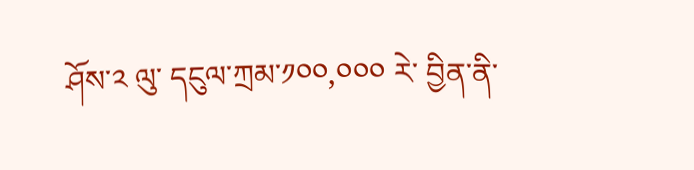ཤོས་༢ ལུ་ དངུལ་ཀྲམ་༡༠༠,༠༠༠ རེ་ བྱིན་ནི་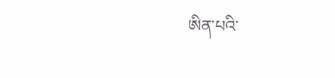ཨིན་པའི་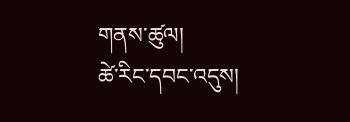གནས་ཚུལ།
ཚེ་རིང་དབང་འདུས།